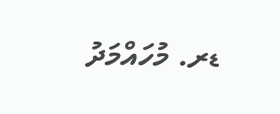ޑރ. މުހައްމަދު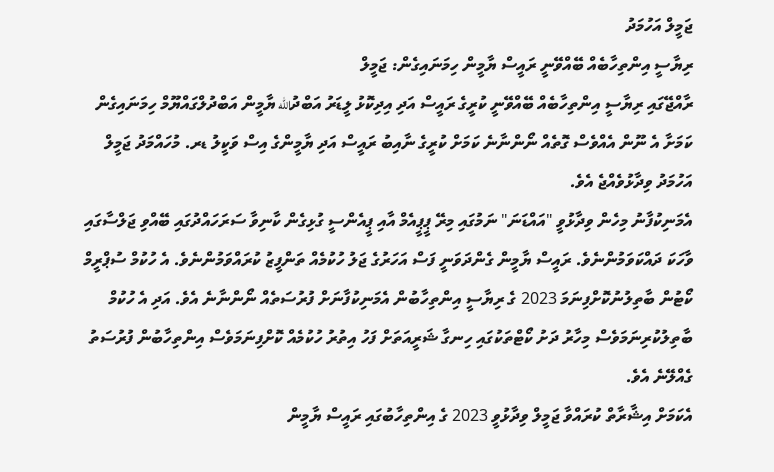ޖަމީލް އަހުމަދު
ރިޔާސީ އިންތިހާބެއް ބޭއްވޭނީ ރައީސް ޔާމީން ހިމަނައިގެން: ޖަމީލް
ރާއްޖޭގައި ރިޔާސީ އިންތިހާބެއް ބޭއްވޭނީ ކުރީގެ ރައީސް އަދި އިދިކޮޅު ލީޑަރު އަބްދުالله ޔާމީން އަބްދުލްގައްޔޫމް ހިމަނައިގެން ކަމަށާ އެ ނޫން އެއްވެސް ގޮތެއް ނޯންނާނެ ކަމަށް ކުރީގެ ނާއިބު ރައީސް އަދި ޔާމީންގެ އިސް ވަކީލު ޑރ. މުހައްމަދު ޖަމީލް އަހުމަދު ވިދާޅުވެއްޖެ އެވެ.
އެމަނިކުފާނު މިހެން ވިދާޅުވީ "އައްޑަނަ" ނަމުގައި މިރޭ ޕީޕީއެމް އާއި ޕީއެންސީ ގުޅިގެން ކާނިވާ ސަރަހައްދުގައި ބޭއްވި ޖަލްސާގައި ވާހަކަ ދައްކަވަމުންނެވެ. ރައީސް ޔާމީން ގެންދަވަނީ ފަސް އަހަރުގެ ޖަލު ހުކުމެއް ތަންފީޒު ކުރައްވަމުންނެވެ. އެ ހުކުމް ސުޕްރީމް ކޯޓުން ބާތިލުނުކޮށްފިނަމަ 2023 ގެ ރިޔާސީ އިންތިހާބުން އެމަނިކުފާނަށް ފުރުސަތެއް ނޯންނާނެ އެވެ. އަދި އެ ހުކުމް ބާތިލުކުރިނަމަވެސް މިހާރު ދަށު ކޯޓްތަކުގައި ހިނގާ ޝަރީއަތަށް ފަހު އިތުރު ހުކުމެއް ކޮށްފިނަމަވެސް އިންތިހާބުން ފުރުސަތު ގެއްލޭނެ އެވެ.
އެކަމަށް އިޝާރާތް ކުރައްވާ ޖަމީލް ވިދާޅުވީ 2023 ގެ އިންތިހާބުގައި ރައީސް ޔާމީން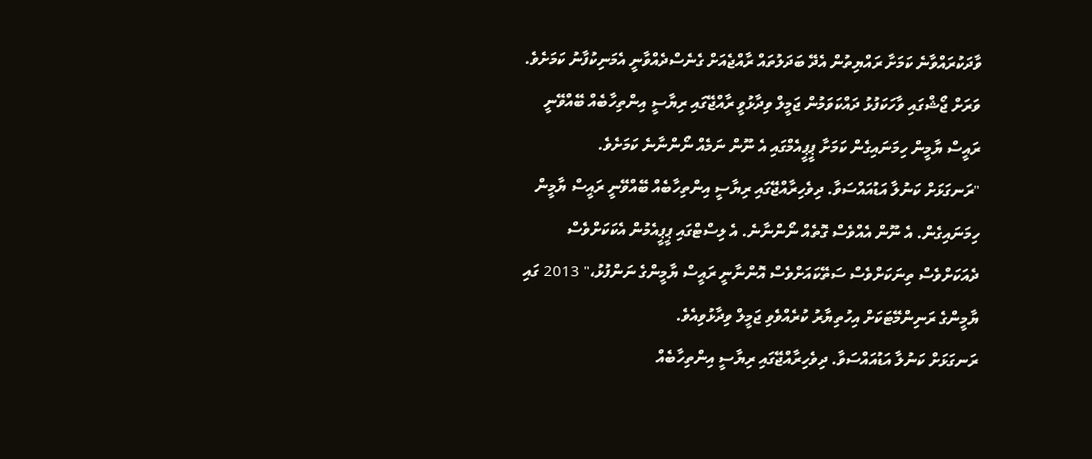ވާދަކުރައްވާނެ ކަމަށާ ރައްޔިތުން އެދޭ ބަދަލުތައް ރާއްޖެއަށް ގެނެސްދެއްވާނީ އެމަނިކުފާނު ކަމަށެވެ. ވަރަށް ޖޯޝްގައި ވާހަކަފުޅު ދައްކަވަމުން ޖަމީލް ވިދާޅުވީ ރާއްޖޭގައި ރިޔާސީ އިންތިހާބެއް ބޭއްވޭނީ ރައީސް ޔާމީން ހިމަނައިގެން ކަމަށާ ޕީޕީއެމްގައި އެ ނޫން ނަމެއް ނޯންނާނެ ކަމަށެވެ.
"ރަނގަޅަށް ކަނުލާ އަޑުއައްސަވާ. ދިވެހިރާއްޖޭގައި ރިޔާސީ އިންތިހާބެއް ބޭއްވޭނީ ރައީސް ޔާމީން ހިމަނައިގެން. އެ ނޫން އެއްވެސް ގޮތެއް ނޯންނާނެ. އެ ލިސްޓްގައި ޕީޕީއެމުން އެކަކަށްވެސް ދެއަކަށްވެސް ތިނަކަށްވެސް ސަތޭކައަށްވެސް އޮންނާނީ ރައީސް ޔާމީންގެ ނަންފުޅު،" 2013 ގައި ޔާމީންގެ ރަނިންމޭޓަކަށް އިހުތިޔާރު ކުރެއްވެވި ޖަމީލް ވިދާޅުވިއެވެ.
ރަނގަޅަށް ކަނުލާ އަޑުއައްސަވާ. ދިވެހިރާއްޖޭގައި ރިޔާސީ އިންތިހާބެއް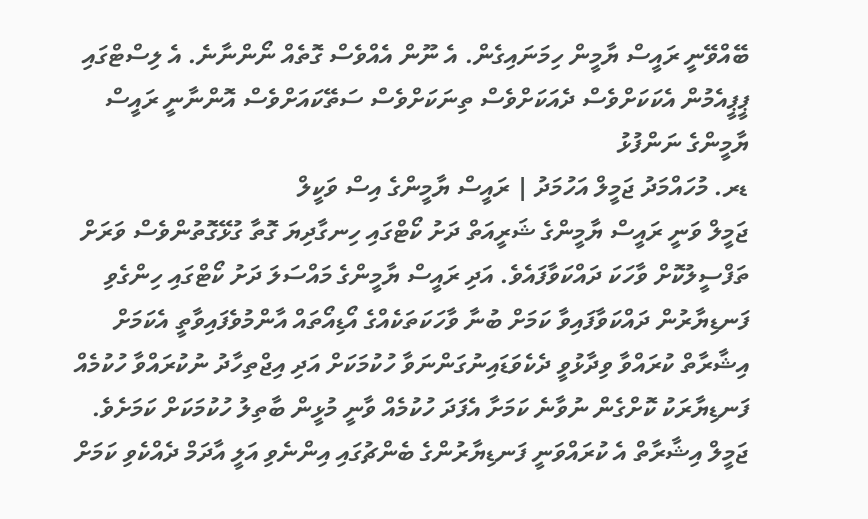ބޭއްވޭނީ ރައީސް ޔާމީން ހިމަނައިގެން. އެ ނޫން އެއްވެސް ގޮތެއް ނޯންނާނެ. އެ ލިސްޓްގައި ޕީޕީއެމުން އެކަކަށްވެސް ދެއަކަށްވެސް ތިނަކަށްވެސް ސަތޭކައަށްވެސް އޮންނާނީ ރައީސް ޔާމީންގެ ނަންފުޅު
ޑރ. މުހައްމަދު ޖަމީލް އަހުމަދު | ރައީސް ޔާމީންގެ އިސް ވަކީލް
ޖަމީލް ވަނީ ރައީސް ޔާމީންގެ ޝަރީއަތް ދަށު ކޯޓްގައި ހިނގާދިޔަ ގޮތާ ގުޅޭގޮތުންވެސް ވަރަށް ތަފްސީލުކޮށް ވާހަކަ ދައްކަވާފައެވެ. އަދި ރައީސް ޔާމީންގެ މައްސަލަ ދަށު ކޯޓްގައި ހިންގެވި ފަނޑިޔާރުން ދައްކަވާފައިވާ ކަމަށް ބުނާ ވާހަކަތަކެއްގެ އޯޑިއޯތައް އާންމުވެފައިވާތީ އެކަމަށް އިޝާރާތް ކުރައްވާ ވިދާޅުވީ ދެކެވަޑައިނުގަންނަވާ ހުކުމަކަށް އަދި އިޖްތިހާދު ނުކުރައްވާ ހުކުމެއް ފަނޑިޔާރަކު ކޮށްގެން ނުވާނެ ކަމަށާ އެފަދަ ހުކުމެއް ވާނީ މުޅީން ބާތިލު ހުކުމަކަށް ކަމަށެވެ.
ޖަމީލް އިޝާރާތް އެ ކުރައްވަނީ ފަނޑިޔާރުންގެ ބެންޗުގައި އިންނެވި އަލީ އާދަމް ދެއްކެވި ކަމަށް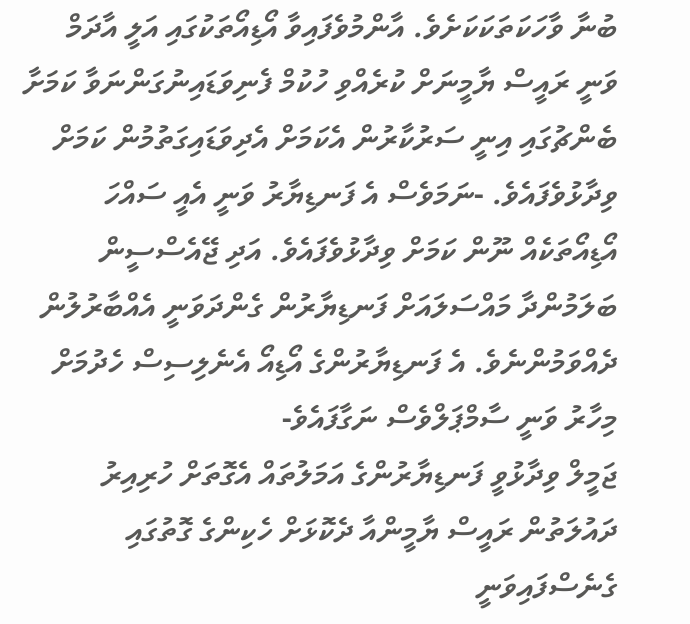ބުނާ ވާހަކަތަކަކަށެވެ. އާންމުވެފައިވާ އޯޑިއޯތަކުގައި އަލީ އާދަމް ވަނީ ރައީސް ޔާމީނަށް ކުރެއްވި ހުކުމް ފެނިވަޑައިނުގަންނަވާ ކަމަށާ ބެންޗުގައި އިނީ ސަރުކާރުން އެކަމަށް އެދިވަޑައިގަތުމުން ކަމަށް ވިދާޅުވެފައެވެ. -ނަމަވެސް އެ ފަނޑިޔާރު ވަނީ އެއީ ސައްހަ އޯޑިއޯތަކެއް ނޫން ކަމަށް ވިދާޅުވެފައެވެ. އަދި ޖޭއެސްސީން ބަލަމުންދާ މައްސަލައަށް ފަނޑިޔާރުން ގެންދަވަނީ އެއްބާރުލުން ދެއްވަމުންނެވެ. އެ ފަނޑިޔާރުންގެ އޯޑިއޯ އެނެލިސިސް ހެދުމަށް މިހާރު ވަނީ ސާމްޕަލްވެސް ނަގާފައެވެ-
ޖަމީލް ވިދާޅުވީ ފަނޑިޔާރުންގެ އަމަލުތައް އެގޮތަށް ހުރިއިރު ދައުލަތުން ރައީސް ޔާމީންއާ ދެކޮޅަށް ހެކިންގެ ގޮތުގައި ގެނެސްފައިވަނީ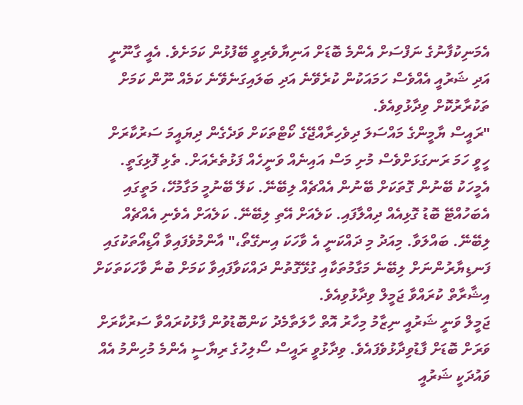އެމަނިކުފާނުގެ ނަފްސަށް އެންމެ ބޮޑަށް އަނިޔާވެރިވީ ބޭފުޅުން ކަމަށެވެ. އެއީ ގާނޫނީ އަދި ޝަރުއީ އެއްވެސް ހަމައަކުން ކުރެވޭނެ އަދި ބަލައިގަނެވޭނެ ކަމެއް ނޫން ކަމަށް ތަކުރާރުކޮށް ވިދާޅުވިއެވެ.
"ރައީސް ޔާމީންގެ މައްސަލަ ދިވެހިރާއްޖޭގެ ކޯޓްތަކަށް ވަދެގެން ދިޔައީމަ ސަރުކާރަށް ހީވީ ހަމަ ރަނގަޅަށްވެސް މުށި މަސް އައިނެއް ވަނީހެއް ފަޅުތެރެއަށް. ތެޅި ފޮޅިގަތީ. އެމީހަކު ބޭނުން ގޮތަކަށް ބޭނުން އެއްޗެއް ލިބޭނޭ. ކަލޭ ބޭނުމީ މަގާމުހޭ، މަތީގައި އެބަހުއްޓޭ ބޮޑު ގޮޅިއެއް ދިއްލާފައި. ކަލެއަށް އޭތި ލިބޭނޭ. ކަލެއަށް އެވެނި އެއްޗެއް ލިބޭނޭ. ބައްލަވާ. މިއަދު މި ދައްކަނީ އެ ވާހަކަ އިނގޭތޯ،" އާންމުވެފައިވާ އޯޑިއޯތަކުގައި ފަނޑިޔާރުންނަށް ލިބޭނެ މަގާމުތަކާއި ގުޅޭގޮތުން ދައްކަވާފައިވާ ކަމަށް ބުނާ ވާހަކަތަކަށް އިޝާރާތް ކުރައްވާ ޖަމީލް ވިދާޅުވިއެވެ.
ޖަމީލް ވަނީ ޝަރުއީ ނިޒާމު މިހާރު އޮތް ހާލަތާމެދު ކަންބޮޑުވުން ފާޅުކުރައްވާ ސަރުކާރަށް ވަރަށް ބޮޑަށް ފާޑުވިދާޅުވެފައެވެ. ވިދާޅުވީ ރައީސް ސޯލިހުގެ ރިޔާސީ އެންމެ މުހިންމު އެއް ވައުދަކީ ޝަރުއީ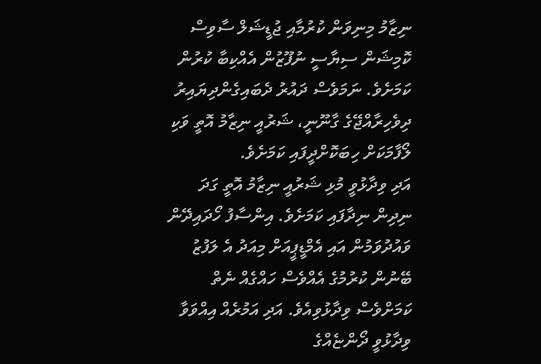ނިޒާމު މިނިވަން ކުރުމާއި ޖުޑީޝަލް ސާވިސް ކޮމިޝަން ސިޔާސީ ނުފޫޒުން އެއްކިބާ ކުރުން ކަމަށެވެ. ނަމަވެސް ދައުރު ދެބައިގެންދިޔައިރު ދިވެހިރާއްޖޭގެ ގާނޫނީ، ޝަރުއީ ނިޒާމު އޮތީ ވަކި ލޯފާމަކަށް ހިބަކޮށްދީފައި ކަމަށެވެ.
އަދި ވިދާޅުވީ މުޅި ޝަރުއީ ނިޒާމު އޮތީ ގަދަ ނިދިން ނިދާފައި ކަމަށެވެ. އިންސާފު ހޯދައިދޭން ވައުދުވަމުން އައި އެމްޑީޕީއަށް މިއަދު އެ ލަފުޒު ބޭނުން ކުރުމުގެ އެއްވެސް ހައްގެއް ނެތް ކަމަށްވެސް ވިދާޅުވިއެވެ. އަދި އަމުރެއް އިއްވަވާ ވިދާޅުވީ ދޯންޏެއްގެ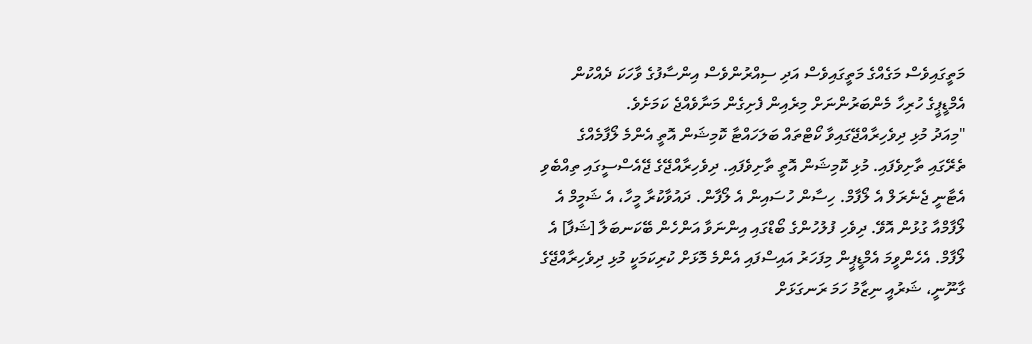މަތީގައިވެސް މަގެއްގެ މަތީގައިވެސް އަދި ސިއްރުންވެސް އިންސާފުގެ ވާހަކަ ދެއްކުން އެމްޑީޕީގެ ހުރިހާ މެންބަރުންނަށް މިރެއިން ފެށިގެން މަނާވެއްޖެ ކަމަށެވެ.
"މިއަދު މުޅި ދިވެހިރާއްޖޭގައިވާ ކޯޓްތައް ބަލަހައްޓާ ކޮމިޝަން އޮތީ އެންމެ ލޯފާމެއްގެ ތެރޭގައި ތާށިވެފައި. މުޅި ކޮމިޝަން އޮތީ ތާށިވެފައި. ދިވެހިރާއްޖޭގެ ޖޭއެސްސީގައި ތިއްބެވި އެޓާނީ ޖެނެރަލް އެ ލޯފާމް. ހިސާން ހުސައިން އެ ލޯފާން. ދައުވާކުރާ މީހާ، އެ ޝަމީމް އެ ލޯފާމްއާ ގުޅުން އޮވޭ. ދިވެހި ފުލުހުންގެ ބޯޑްގައި އިންނަވާ އަންހެން ބޭކަނބަލާ [ޝަފާ] އެ ލޯފާމް. އެހެންވީމަ އެމްޑީޕީން މިފަހަރު އައިސްފައި އެންމެ މޮޅަށް ކުރިކަމަކީ މުޅި ދިވެހިރާއްޖޭގެ ގާނޫނީ، ޝަރުއީ ނިޒާމު ހަމަ ރަނގަޅަށް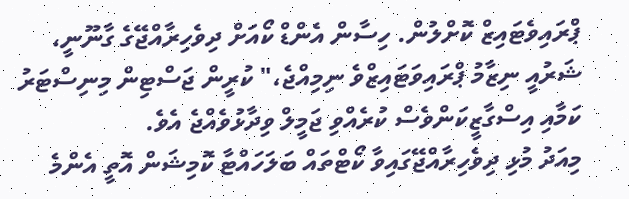ޕްރައިވެޓައިޒް ކޮށްލުން. ހިސާން އެންޑް ކޯއަށް ދިވެހިރާއްޖޭގެ ގާނޫނީ، ޝަރުއީ ނިޒާމު ޕްރައިވަޓައިޒްވެ ނިމިއްޖެ،" ކުރީން ޖަސްޓިން މިނިސްޓަރު ކަމާއި އިސްގާޒީކަންވެސް ކުރެއްވި ޖަމީލް ވިދާޅުވެއްޖެ އެވެ.
މިއަދު މުޅި ދިވެހިރާއްޖޭގައިވާ ކޯޓްތައް ބަލަހައްޓާ ކޮމިޝަން އޮތީ އެންމެ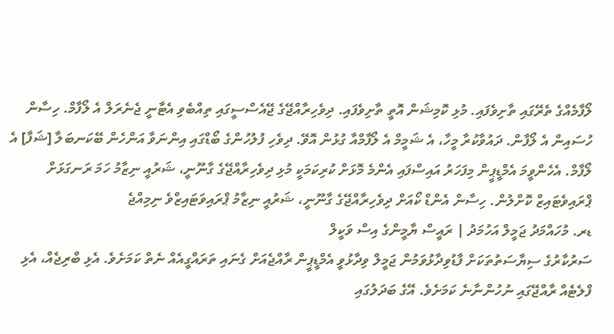ލޯފާމެއްގެ ތެރޭގައި ތާށިވެފައި. މުޅި ކޮމިޝަން އޮތީ ތާށިވެފައި. ދިވެހިރާއްޖޭގެ ޖޭއެސްސީގައި ތިއްބެވި އެޓާނީ ޖެނެރަލް އެ ލޯފާމް. ހިސާން ހުސައިން އެ ލޯފާން. ދައުވާކުރާ މީހާ، އެ ޝަމީމް އެ ލޯފާމްއާ ގުޅުން އޮވޭ. ދިވެހި ފުލުހުންގެ ބޯޑްގައި އިންނަވާ އަންހެން ބޭކަނބަލާ [ޝަފާ] އެ ލޯފާމް. އެހެންވީމަ އެމްޑީޕީން މިފަހަރު އައިސްފައި އެންމެ މޮޅަށް ކުރިކަމަކީ މުޅި ދިވެހިރާއްޖޭގެ ގާނޫނީ، ޝަރުއީ ނިޒާމު ހަމަ ރަނގަޅަށް ޕްރައިވެޓައިޒް ކޮށްލުން. ހިސާން އެންޑް ކޯއަށް ދިވެހިރާއްޖޭގެ ގާނޫނީ، ޝަރުއީ ނިޒާމު ޕްރައިވަޓައިޒްވެ ނިމިއްޖެ
ޑރ. މުހައްމަދު ޖަމީލް އަހުމަދު | ރައީސް ޔާމީންގެ އިސް ވަކީލް
ސަރުކާރުގެ ސިޔާސަތުތަކަށް ފާޑުވިދާޅުވަމުން ޖަމީލް ވިދާޅުވީ އެމްޑީޕީން ރާއްޖެއަށް ގެނައި ތަރައްގީއެއް ނެތް ކަމަށެވެ. އެޅި ބްރިޖެއް، އެޅި ފްލެޓެއް ރާއްޖޭގައި ނުހުންނާނެ ކަމަށެވެ. އޭގެ ބަދަލުގައި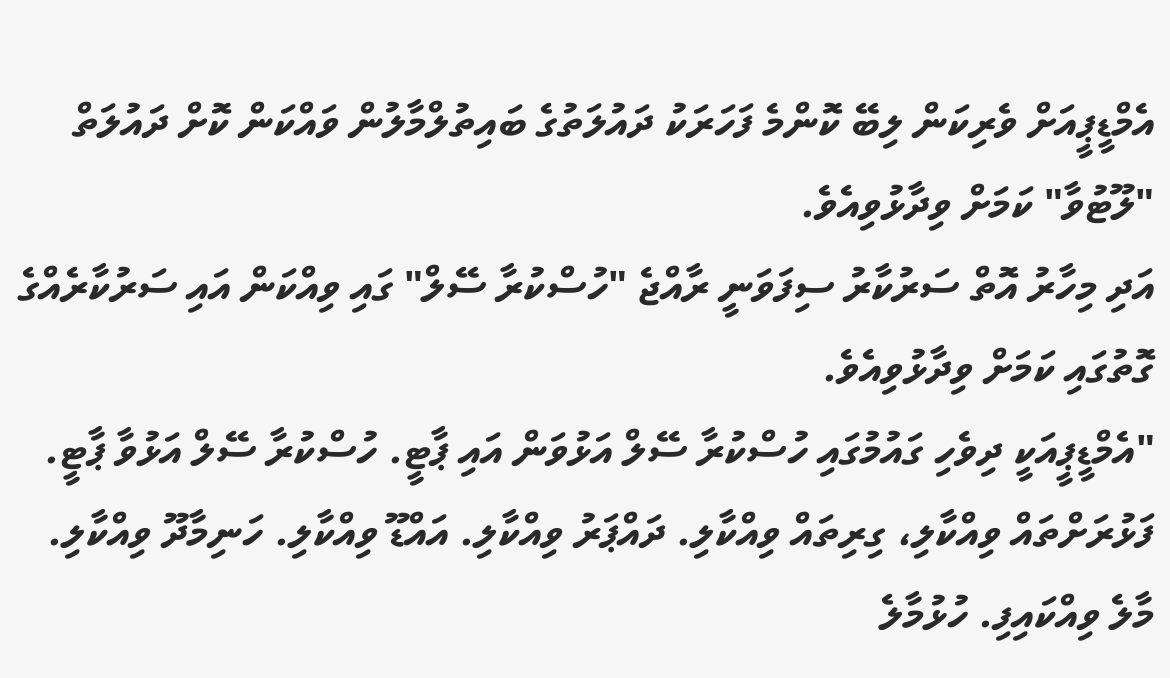އެމްޑީޕީއަށް ވެރިކަން ލިބޭ ކޮންމެ ފަހަރަކު ދައުލަތުގެ ބައިތުލްމާލުން ވައްކަން ކޮށް ދައުލަތް "ލޫޓުވާ" ކަމަށް ވިދާޅުވިއެވެ.
އަދި މިހާރު އޮތް ސަރުކާރު ސިފަވަނީ ރާއްޖެ "ހުސްކުރާ ސޭލް" ގައި ވިއްކަން އައި ސަރުކާރެއްގެ ގޮތުގައި ކަމަށް ވިދާޅުވިއެވެ.
"އެމްޑީޕީއަކީ ދިވެހި ގައުމުގައި ހުސްކުރާ ސޭލް އަޅުވަން އައި ޕާޓީ. ހުސްކުރާ ސޭލް އަޅުވާ ޕާޓީ. ފަޅުރަށްތައް ވިއްކާލި، ގިރިތައް ވިއްކާލި. ދައްޕަރު ވިއްކާލި. އައްޑޫ ވިއްކާލި. ހަނިމާދޫ ވިއްކާލި. މާލެ ވިއްކައިފި. ހުޅުމާލެ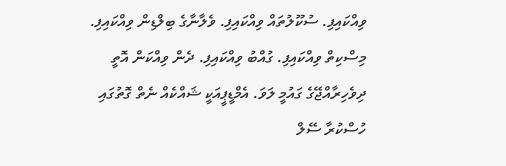ވިއްކައިފި. ސުކޫލުތައް ވިއްކައިފި. ވެލާނާގެ ބިލްޑިން ވިއްކައިފި. މިސްކިތް ވިއްކައިފި. ގުއްބު ވިއްކައިފި. ދެން ވިއްކަން އޮތީ ދިވެހިރާއްޖޭގެ ގައުމީ ލަވަ. އެމްޑީޕީއަކީ ޝައްކެއް ނެތް ގޮތުގައި ހުސްކުރާ ސޭލް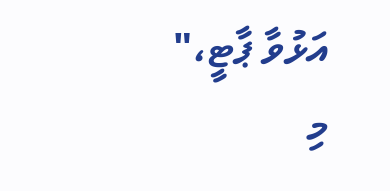އަޅުވާ ޕާޓީ،" މި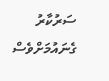ސަރުކާރު ގެނައުމަށްވެސް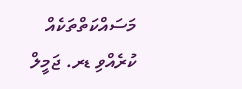މަސައްކަތްތަކެއް ކުރެއްވި ޑރ. ޖަމީލް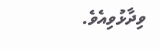ވިދާޅުވިއެވެ.